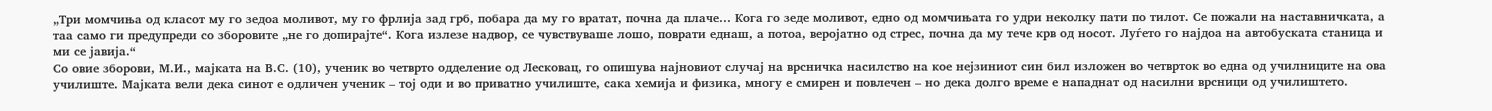„Три момчиња од класот му го зедоа моливот, му го фрлија зад грб, побара да му го вратат, почна да плаче… Кога го зеде моливот, едно од момчињата го удри неколку пати по тилот. Се пожали на наставничката, а таа само ги предупреди со зборовите „не го допирајте“. Кога излезе надвор, се чувствуваше лошо, поврати еднаш, а потоа, веројатно од стрес, почна да му тече крв од носот. Луѓето го најдоа на автобуската станица и ми се јавија.“
Со овие зборови, М.И., мајката на В.С. (10), ученик во четврто одделение од Лесковац, го опишува најновиот случај на врсничка насилство на кое нејзиниот син бил изложен во четврток во една од училниците на ова училиште. Мајката вели дека синот е одличен ученик – тој оди и во приватно училиште, сака хемија и физика, многу е смирен и повлечен – но дека долго време е нападнат од насилни врсници од училиштето.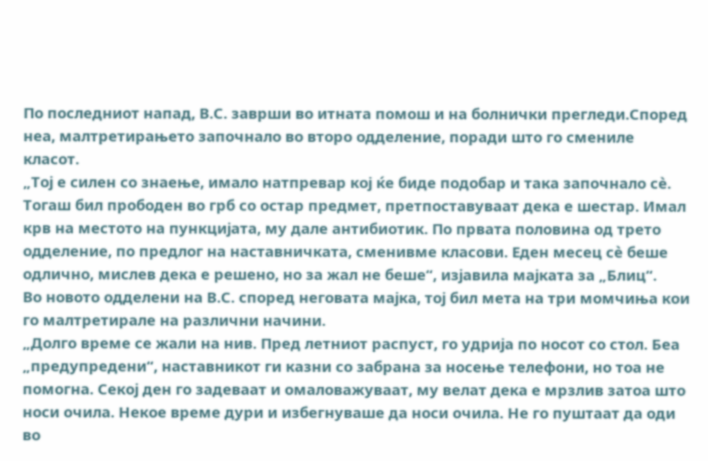По последниот напад, В.С. заврши во итната помош и на болнички прегледи.Според неа, малтретирањето започнало во второ одделение, поради што го смениле класот.
„Тој е силен со знаење, имало натпревар кој ќе биде подобар и така започнало сè. Тогаш бил прободен во грб со остар предмет, претпоставуваат дека е шестар. Имал крв на местото на пункцијата, му дале антибиотик. По првата половина од трето одделение, по предлог на наставничката, сменивме класови. Еден месец сè беше одлично, мислев дека е решено, но за жал не беше“, изјавила мајката за „Блиц“.
Во новото одделени на В.С. според неговата мајка, тој бил мета на три момчиња кои го малтретирале на различни начини.
„Долго време се жали на нив. Пред летниот распуст, го удрија по носот со стол. Беа „предупредени“, наставникот ги казни со забрана за носење телефони, но тоа не помогна. Секој ден го задеваат и омаловажуваат, му велат дека е мрзлив затоа што носи очила. Некое време дури и избегнуваше да носи очила. Не го пуштаат да оди во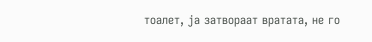тоалет, ја затвораат вратата, не го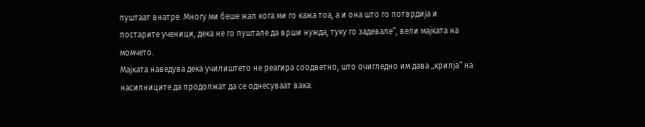пуштаат внатре. Многу ми беше жал кога ми го кажа тоа, а и она што го потврдија и постарите ученици, дека не го пуштале да врши нужда, туку го задевале“, вели мајката на момчето.
Мајката наведува дека училиштето не реагира соодветно, што очигледно им дава „крилја“ на насилниците да продолжат да се однесуваат вака: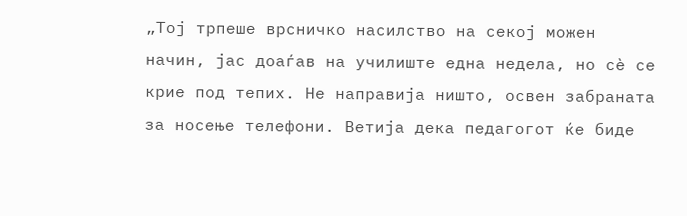„Тој трпеше врсничко насилство на секој можен начин, јас доаѓав на училиште една недела, но сè се крие под тепих. Не направија ништо, освен забраната за носење телефони. Ветија дека педагогот ќе биде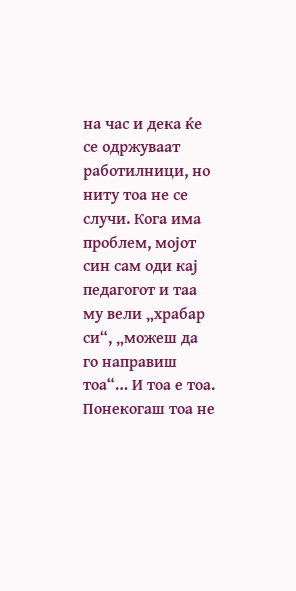на час и дека ќе се одржуваат работилници, но ниту тоа не се случи. Кога има проблем, мојот син сам оди кај педагогот и таа му вели „храбар си“, „можеш да го направиш тоа“… И тоа е тоа. Понекогаш тоа не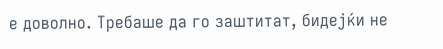е доволно. Требаше да го заштитат, бидејќи не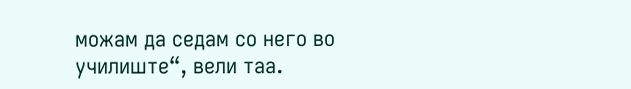можам да седам со него во училиште“, вели таа.